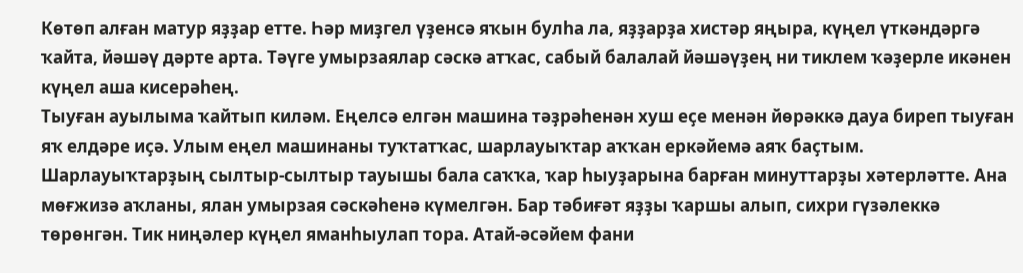Көтөп алған матур яҙҙар етте. Һәр миҙгел үҙенсә яҡын булһа ла, яҙҙарҙа хистәр яңыра, күңел үткәндәргә ҡайта, йәшәү дәрте арта. Тәүге умырзаялар сәскә атҡас, сабый балалай йәшәүҙең ни тиклем ҡәҙерле икәнен күңел аша кисерәһең.
Тыуған ауылыма ҡайтып киләм. Еңелсә елгән машина тәҙрәһенән хуш еҫе менән йөрәккә дауа биреп тыуған яҡ елдәре иҫә. Улым еңел машинаны туҡтатҡас, шарлауыҡтар аҡҡан еркәйемә аяҡ баҫтым. Шарлауыҡтарҙың сылтыр-сылтыр тауышы бала саҡҡа, ҡар һыуҙарына барған минуттарҙы хәтерләтте. Ана мөғжизә аҡланы, ялан умырзая сәскәһенә күмелгән. Бар тәбиғәт яҙҙы ҡаршы алып, сихри гүзәлеккә төрөнгән. Тик ниңәлер күңел яманһыулап тора. Атай-әсәйем фани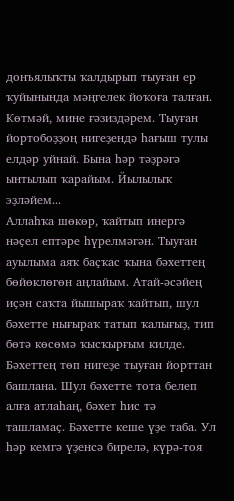донъялыҡты ҡалдырып тыуған ер ҡуйынында мәңгелек йоҡоға талған. Көтмәй, мине ғәзиздәрем. Тыуған йортобоҙҙоң нигеҙендә һағыш тулы елдәр уйнай. Бына һәр тәҙрәгә ынтылып ҡарайым. Йылылыҡ эҙләйем...
Аллаһҡа шөкөр, ҡайтып инергә нәҫел ептәре һүрелмәгән. Тыуған ауылыма аяҡ баҫҡас ҡына бәхеттең бөйөклөгөн аңлайым. Атай-әсәйең иҫән саҡта йышыраҡ ҡайтып, шул бәхетте нығыраҡ татып ҡалығыҙ, тип бөтә көсөмә ҡысҡырғым килде. Бәхеттең төп нигеҙе тыуған йорттан башлана. Шул бәхетте тота белеп алға атлаһаң, бәхет һис тә ташламаҫ. Бәхетте кеше үҙе таба. Ул һәр кемгә үҙенсә бирелә, күрә-тоя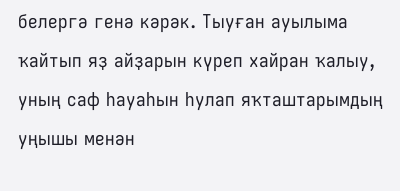белергә генә кәрәк. Тыуған ауылыма ҡайтып яҙ айҙарын күреп хайран ҡалыу, уның саф һауаһын һулап яҡташтарымдың уңышы менән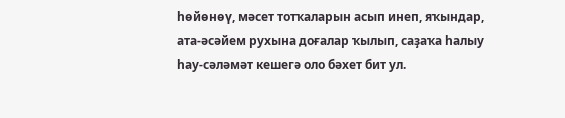һөйөнөү, мәсет тотҡаларын асып инеп, яҡындар, ата-әсәйем рухына доғалар ҡылып, саҙаҡа һалыу һау-сәләмәт кешегә оло бәхет бит ул.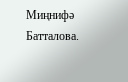Миңнифә Батталова.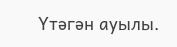Үтәгән ауылы.